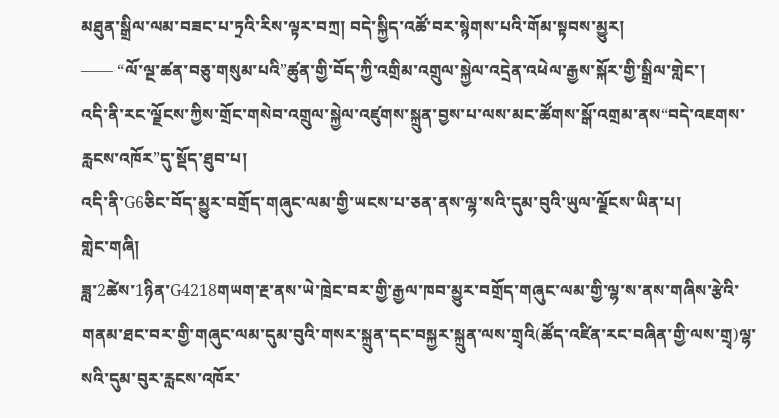མཐུན་སྒྲིལ་ལམ་བཟང་པ་ཏྲའི་རིས་ལྟར་བཀྲ། བདེ་སྐྱིད་འཚོ་བར་སྙེགས་པའི་གོམ་སྟབས་མྱུར།
—— “ལོ་ལྔ་ཚན་བཅུ་གསུམ་པའི”ཚུན་གྱི་བོད་ཀྱི་འགྲིམ་འགྲུལ་སྐྱེལ་འདྲེན་འཕེལ་རྒྱས་སྐོར་གྱི་སྒྲིལ་གླེང་།
འདི་ནི་རང་ལྗོངས་ཀྱིས་གྲོང་གསེབ་འགྲུལ་སྐྱེལ་འཛུགས་སྐྲུན་བྱས་པ་ལས་མང་ཚོགས་སྒོ་འགྲམ་ནས“བདེ་འཇགས་རླངས་འཁོར”དུ་སྡོད་ཐུབ་པ།
འདི་ནི་G6ཅིང་བོད་མྱུར་བགྲོད་གཞུང་ལམ་གྱི་ཡངས་པ་ཅན་ནས་ལྷ་སའི་དུམ་བུའི་ཡུལ་ལྗོངས་ཡིན་པ།
གླེང་གཞི།
ཟླ་2ཚེས་1ཉིན་G4218གཡག་རྔ་ནས་ཡེ་ཁྲེང་བར་གྱི་རྒྱལ་ཁབ་མྱུར་བགྲོད་གཞུང་ལམ་གྱི་ལྷ་ས་ནས་གཞིས་རྩེའི་གནམ་ཐང་བར་གྱི་གཞུང་ལམ་དུམ་བུའི་གསར་སྐྲུན་དང་བསྐྱར་སྐྲུན་ལས་གྲྭའི(ཚོད་འཛིན་རང་བཞིན་གྱི་ལས་གྲྭ)ལྷ་སའི་དུམ་བུར་རླངས་འཁོར་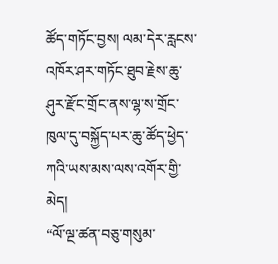ཚོད་གཏོང་བྱས། ལམ་དེར་རླངས་འཁོར་ཤར་གཏོང་ཐུབ་རྗེས་ཆུ་ཤུར་རྫོང་གྲོང་ནས་ལྷ་ས་གྲོང་ཁུལ་དུ་བསྐྱོད་པར་ཆུ་ཚོད་ཕྱེད་ཀའི་ཡས་མས་ལས་འགོར་གྱི་མེད།
“ལོ་ལྔ་ཚན་བཅུ་གསུམ་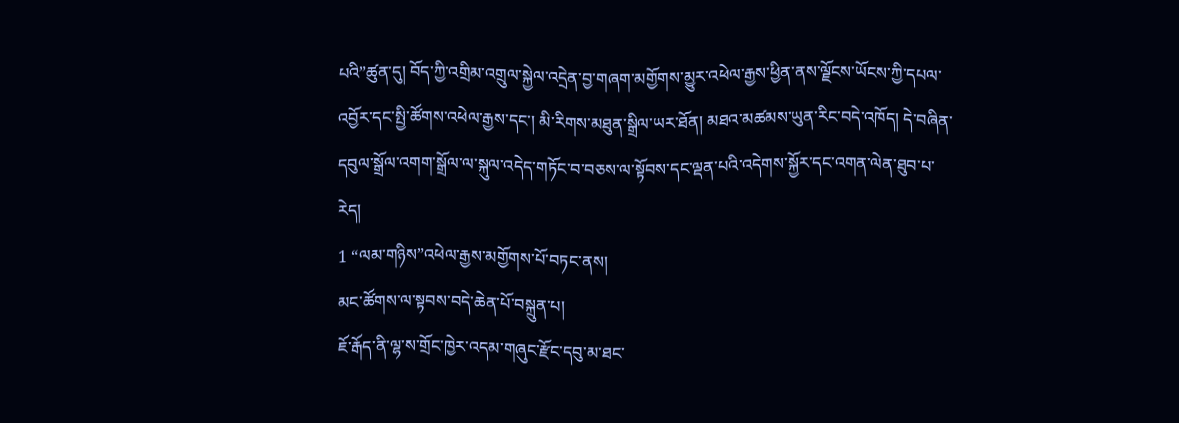པའི”ཚུན་དུ། བོད་ཀྱི་འགྲིམ་འགྲུལ་སྐྱེལ་འདྲེན་བྱ་གཞག་མགྱོགས་མྱུར་འཕེལ་རྒྱས་ཕྱིན་ནས་ལྗོངས་ཡོངས་ཀྱི་དཔལ་འབྱོར་དང་སྤྱི་ཚོགས་འཕེལ་རྒྱས་དང་། མི་རིགས་མཐུན་སྒྲིལ་ཡར་ཐོན། མཐའ་མཚམས་ཡུན་རིང་བདེ་འཁོད། དེ་བཞིན་དབུལ་སྒྲོལ་འགག་སྒྲོལ་ལ་སྐུལ་འདེད་གཏོང་བ་བཅས་ལ་སྟོབས་དང་ལྡན་པའི་འདེགས་སྐྱོར་དང་འགན་ལེན་ཐུབ་པ་རེད།
1 “ལམ་གཉིས”འཕེལ་རྒྱས་མགྱོགས་པོ་བཏང་ནས།
མང་ཚོགས་ལ་སྟབས་བདེ་ཆེན་པོ་བསྐྲུན་པ།
ཇོ་རྒོད་ནི་ལྷ་ས་གྲོང་ཁྱེར་འདམ་གཞུང་རྫོང་དབུ་མ་ཐང་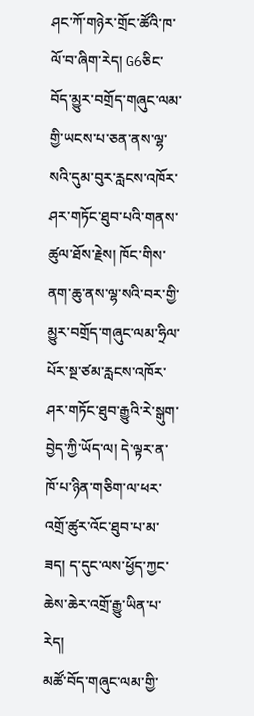ཤང་ཀོ་གཉེར་གྲོང་ཚོའི་ཁ་ལོ་བ་ཞིག་རེད། G6ཅིང་བོད་མྱུར་བགྲོད་གཞུང་ལམ་གྱི་ཡངས་པ་ཅན་ནས་ལྷ་སའི་དུམ་བུར་རླངས་འཁོར་ཤར་གཏོང་ཐུབ་པའི་གནས་ཚུལ་ཐོས་རྗེས། ཁོང་གིས་ནག་ཆུ་ནས་ལྷ་སའི་བར་གྱི་མྱུར་བགྲོད་གཞུང་ལམ་ཧྲིལ་པོར་སྔ་ཙམ་རླངས་འཁོར་ཤར་གཏོང་ཐུབ་རྒྱུའི་རེ་སྒུག་བྱེད་ཀྱི་ཡོད་ལ། དེ་ལྟར་ན་ཁོ་པ་ཉིན་གཅིག་ལ་ཕར་འགྲོ་ཚུར་འོང་ཐུབ་པ་མ་ཟད། ད་དུང་ལས་ཕྱོད་ཀྱང་ཆེས་ཆེར་འགྲོ་རྒྱུ་ཡིན་པ་རེད།
མཚོ་བོད་གཞུང་ལམ་གྱི་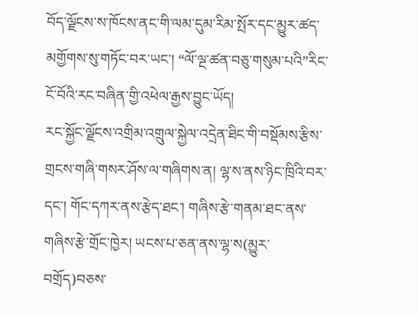བོད་ལྗོངས་ས་ཁོངས་ནང་གི་ལམ་དུམ་རིམ་སྤོར་དང་མྱུར་ཚད་མགྱོགས་སུ་གཏོང་བར་ཡང་། “ལོ་ལྔ་ཚན་བཅུ་གསུམ་པའི”རིང་ངོ་བོའི་རང་བཞིན་གྱི་འཕེལ་རྒྱས་བྱུང་ཡོད།
རང་སྐྱོང་ལྗོངས་འགྲིམ་འགྲུལ་སྐྱེལ་འདྲེན་ཐིང་གི་བསྡོམས་རྩིས་གྲངས་གཞི་གསར་ཤོས་ལ་གཞིགས་ན། ལྷ་ས་ནས་ཉིང་ཁྲིའི་བར་དང་། གོང་དཀར་ནས་རྩེད་ཐང་། གཞིས་རྩེ་གནམ་ཐང་ནས་གཞིས་རྩེ་གྲོང་ཁྱེར། ཡངས་པ་ཅན་ནས་ལྷ་ས(མྱུར་བགྲོད)བཅས་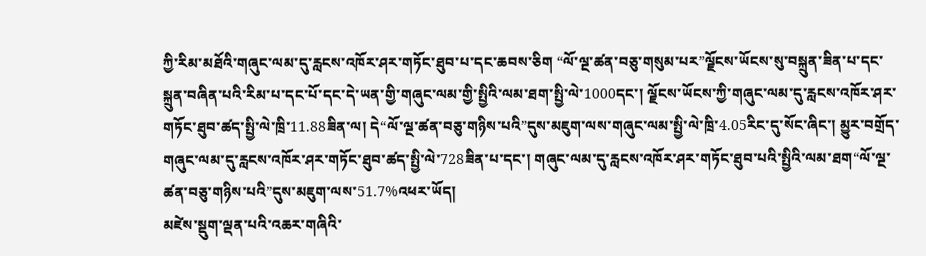ཀྱི་རིམ་མཐོའི་གཞུང་ལམ་དུ་རླངས་འཁོར་ཤར་གཏོང་ཐུབ་པ་དང་ཆབས་ཅིག “ལོ་ལྔ་ཚན་བཅུ་གསུམ་པར”ལྗོངས་ཡོངས་སུ་བསྐྲུན་ཟིན་པ་དང་སྐྲུན་བཞིན་པའི་རིམ་པ་དང་པོ་དང་དེ་ཡན་གྱི་གཞུང་ལམ་གྱི་སྤྱིའི་ལམ་ཐག་སྤྱི་ལེ་1000དང་། ལྗོངས་ཡོངས་ཀྱི་གཞུང་ལམ་དུ་རླངས་འཁོར་ཤར་གཏོང་ཐུབ་ཚད་སྤྱི་ལེ་ཁྲི་11.88ཟིན་ལ། དེ“ལོ་ལྔ་ཚན་བཅུ་གཉིས་པའི”དུས་མཇུག་ལས་གཞུང་ལམ་སྤྱི་ལེ་ཁྲི་4.05རིང་དུ་སོང་ཞིང་། མྱུར་བགྲོད་གཞུང་ལམ་དུ་རླངས་འཁོར་ཤར་གཏོང་ཐུབ་ཚད་སྤྱི་ལེ་728ཟིན་པ་དང་། གཞུང་ལམ་དུ་རླངས་འཁོར་ཤར་གཏོང་ཐུབ་པའི་སྤྱིའི་ལམ་ཐག“ལོ་ལྔ་ཚན་བཅུ་གཉིས་པའི”དུས་མཇུག་ལས་51.7%འཕར་ཡོད།
མཛེས་སྡུག་ལྡན་པའི་འཆར་གཞིའི་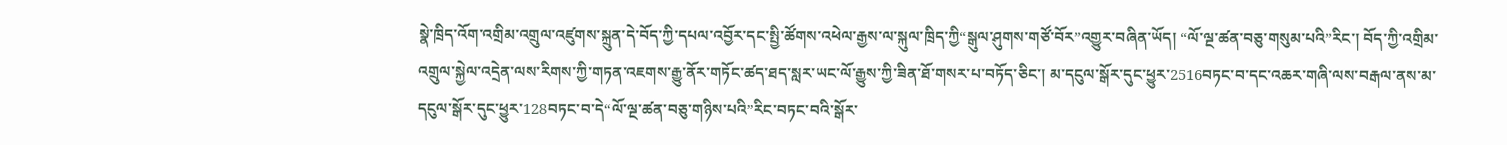སྣེ་ཁྲིད་འོག་འགྲིམ་འགྲུལ་འཛུགས་སྐྲུན་དེ་བོད་ཀྱི་དཔལ་འབྱོར་དང་སྤྱི་ཚོགས་འཕེལ་རྒྱས་ལ་སྐུལ་ཁྲིད་ཀྱི“སྒུལ་ཤུགས་གཙོ་བོར”འགྱུར་བཞིན་ཡོད། “ལོ་ལྔ་ཚན་བཅུ་གསུམ་པའི”རིང་། བོད་ཀྱི་འགྲིམ་འགྲུལ་སྐྱེལ་འདྲེན་ལས་རིགས་ཀྱི་གཏན་འཇགས་རྒྱུ་ནོར་གཏོང་ཚད་ཐད་སླར་ཡང་ལོ་རྒྱུས་ཀྱི་ཟིན་ཐོ་གསར་པ་བཏོད་ཅིང་། མ་དངུལ་སྒོར་དུང་ཕྱུར་2516བཏང་བ་དང་འཆར་གཞི་ལས་བརྒལ་ནས་མ་དངུལ་སྒོར་དུང་ཕྱུར་128བཏང་བ་དེ“ལོ་ལྔ་ཚན་བཅུ་གཉིས་པའི”རིང་བཏང་བའི་སྒོར་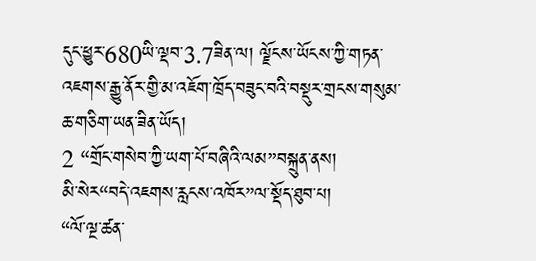དུང་ཕྱུར་680ཡི་ལྡབ་3.7ཟིན་ལ། ལྗོངས་ཡོངས་ཀྱི་གཏན་འཇགས་རྒྱུ་ནོར་གྱི་མ་འཇོག་ཁྲོད་བཟུང་བའི་བསྡུར་གྲངས་གསུམ་ཆ་གཅིག་ཡན་ཟིན་ཡོད།
2 “གྲོང་གསེབ་ཀྱི་ཡག་པོ་བཞིའི་ལམ”བསྐྲུན་ནས།
མི་སེར“བདེ་འཇགས་རླངས་འཁོར”ལ་སྡོད་ཐུབ་པ།
“ལོ་ལྔ་ཚན་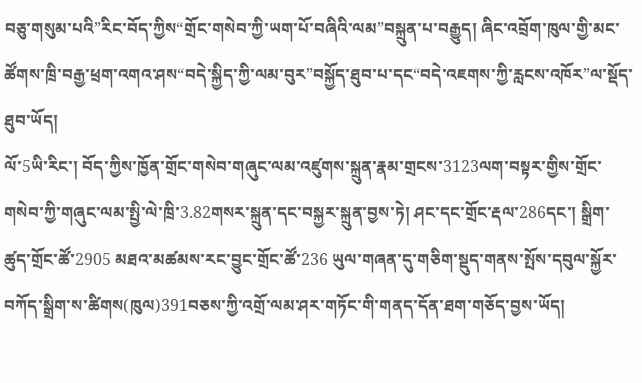བཅུ་གསུམ་པའི”རིང་བོད་ཀྱིས“གྲོང་གསེབ་ཀྱི་ཡག་པོ་བཞིའི་ལམ”བསྐྲུན་པ་བརྒྱུད། ཞིང་འབྲོག་ཁུལ་གྱི་མང་ཚོགས་ཁྲི་བརྒྱ་ཕྲག་འགའ་ཤས“བདེ་སྐྱིད་ཀྱི་ལམ་བུར”བསྐྱོད་ཐུབ་པ་དང“བདེ་འཇགས་ཀྱི་རླངས་འཁོར”ལ་སྡོད་ཐུབ་ཡོད།
ལོ་5ཡི་རིང་། བོད་ཀྱིས་ཁྱོན་གྲོང་གསེབ་གཞུང་ལམ་འཛུགས་སྐྲུན་རྣམ་གྲངས་3123ལག་བསྟར་གྱིས་གྲོང་གསེབ་ཀྱི་གཞུང་ལམ་སྤྱི་ལེ་ཁྲི་3.82གསར་སྐྲུན་དང་བསྐྱར་སྐྲུན་བྱས་ཏེ། ཤང་དང་གྲོང་རྡལ་286དང་། སྒྲིག་ཚུད་གྲོང་ཚོ་2905 མཐའ་མཚམས་རང་བྱུང་གྲོང་ཚོ་236 ཡུལ་གཞན་དུ་གཅིག་སྡུད་གནས་སྤོས་དབུལ་སྐྱོར་བཀོད་སྒྲིག་ས་ཚིགས(ཁུལ)391བཅས་ཀྱི་འགྲོ་ལམ་ཤར་གཏོང་གི་གནད་དོན་ཐག་གཅོད་བྱས་ཡོད།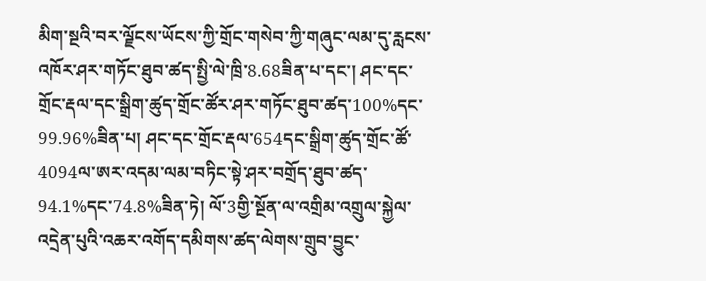མིག་སྔའི་བར་ལྗོངས་ཡོངས་ཀྱི་གྲོང་གསེབ་ཀྱི་གཞུང་ལམ་དུ་རླངས་འཁོར་ཤར་གཏོང་ཐུབ་ཚད་སྤྱི་ལེ་ཁྲི་8.68ཟིན་པ་དང་། ཤང་དང་གྲོང་རྡལ་དང་སྒྲིག་ཚུད་གྲོང་ཚོར་ཤར་གཏོང་ཐུབ་ཚད་100%དང་99.96%ཟིན་པ། ཤང་དང་གྲོང་རྡལ་654དང་སྒྲིག་ཚུད་གྲོང་ཚོ་4094ལ་ཨར་འདམ་ལམ་བཏིང་སྟེ་ཤར་བགྲོད་ཐུབ་ཚད་94.1%དང་74.8%ཟིན་ཏེ། ལོ་3གྱི་སྔོན་ལ་འགྲིམ་འགྲུལ་སྐྱེལ་འདྲེན་པུའི་འཆར་འགོད་དམིགས་ཚད་ལེགས་གྲུབ་བྱུང་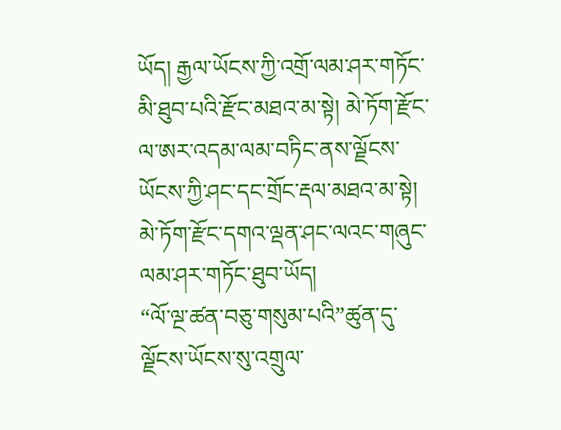ཡོད། རྒྱལ་ཡོངས་ཀྱི་འགྲོ་ལམ་ཤར་གཏོང་མི་ཐུབ་པའི་རྫོང་མཐའ་མ་སྟེ། མེ་ཏོག་རྫོང་ལ་ཨར་འདམ་ལམ་བཏིང་ནས་ལྗོངས་ཡོངས་ཀྱི་ཤང་དང་གྲོང་རྡལ་མཐའ་མ་སྟེ། མེ་ཏོག་རྫོང་དགའ་ལྡན་ཤང་ལའང་གཞུང་ལམ་ཤར་གཏོང་ཐུབ་ཡོད།
“ལོ་ལྔ་ཚན་བཅུ་གསུམ་པའི”ཚུན་དུ་ལྗོངས་ཡོངས་སུ་འགྲུལ་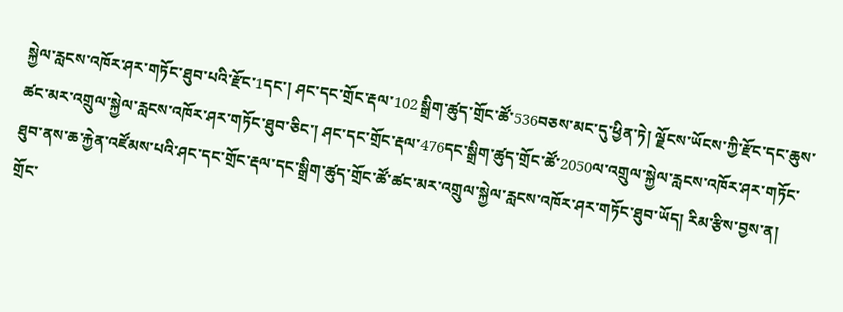སྐྱེལ་རླངས་འཁོར་ཤར་གཏོང་ཐུབ་པའི་རྫོང་1དང་། ཤང་དང་གྲོང་རྡལ་102 སྒྲིག་ཚུད་གྲོང་ཚོ་536བཅས་མང་དུ་ཕྱིན་ཏེ། ལྗོངས་ཡོངས་ཀྱི་རྫོང་དང་ཆུས་ཚང་མར་འགྲུལ་སྐྱེལ་རླངས་འཁོར་ཤར་གཏོང་ཐུབ་ཅིང་། ཤང་དང་གྲོང་རྡལ་476དང་སྒྲིག་ཚུད་གྲོང་ཚོ་2050ལ་འགྲུལ་སྐྱེལ་རླངས་འཁོར་ཤར་གཏོང་ཐུབ་ནས་ཆ་རྐྱེན་འཛོམས་པའི་ཤང་དང་གྲོང་རྡལ་དང་སྒྲིག་ཚུད་གྲོང་ཚོ་ཚང་མར་འགྲུལ་སྐྱེལ་རླངས་འཁོར་ཤར་གཏོང་ཐུབ་ཡོད། རིམ་རྩིས་བྱས་ན། གྲོང་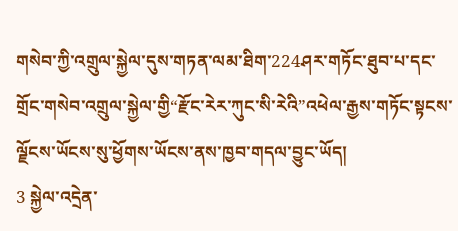གསེབ་ཀྱི་འགྲུལ་སྐྱེལ་དུས་གཏན་ལམ་ཐིག་224ཤར་གཏོང་ཐུབ་པ་དང་གྲོང་གསེབ་འགྲུལ་སྐྱེལ་གྱི“རྫོང་རེར་ཀུང་སི་རེའི”འཕེལ་རྒྱས་གཏོང་སྟངས་ལྗོངས་ཡོངས་སུ་ཕྱོགས་ཡོངས་ནས་ཁྱབ་གདལ་བྱུང་ཡོད།
3 སྐྱེལ་འདྲེན་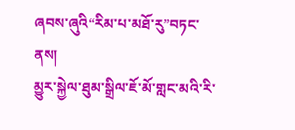ཞབས་ཞུའི“རིམ་པ་མཐོ་རུ”བཏང་ནས།
མྱུར་སྐྱེལ་ཐུམ་སྒྲིལ་ཇོ་མོ་གླང་མའི་རི་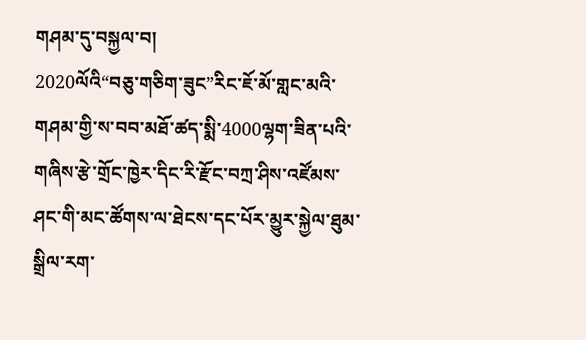གཤམ་དུ་བསྐྱལ་བ།
2020ལོའི“བཅུ་གཅིག་ཟུང”རིང་ཇོ་མོ་གླང་མའི་གཤམ་གྱི་ས་བབ་མཐོ་ཚད་སྨི་4000ལྷག་ཟིན་པའི་གཞིས་རྩེ་གྲོང་ཁྱེར་དིང་རི་རྫོང་བཀྲ་ཤིས་འཛོམས་ཤང་གི་མང་ཚོགས་ལ་ཐེངས་དང་པོར་མྱུར་སྐྱེལ་ཐུམ་སྒྲིལ་རག་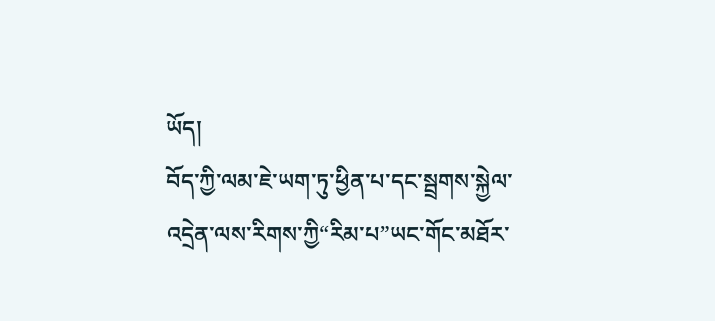ཡོད།
བོད་ཀྱི་ལམ་ཇེ་ཡག་ཏུ་ཕྱིན་པ་དང་སྦྲགས་སྐྱེལ་འདྲེན་ལས་རིགས་ཀྱི“རིམ་པ”ཡང་གོང་མཐོར་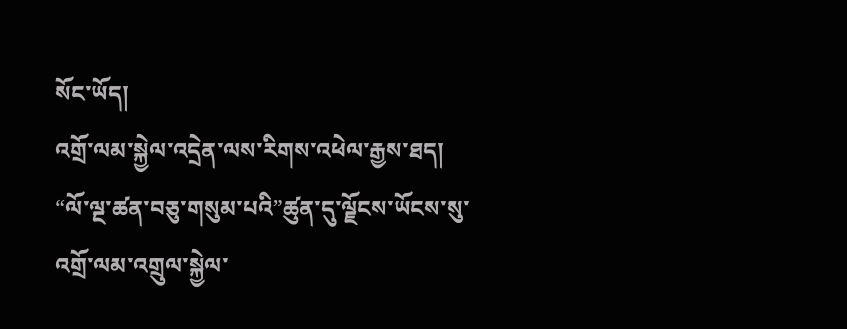སོང་ཡོད།
འགྲོ་ལམ་སྐྱེལ་འདྲེན་ལས་རིགས་འཕེལ་རྒྱས་ཐད། “ལོ་ལྔ་ཚན་བཅུ་གསུམ་པའི”ཚུན་དུ་ལྗོངས་ཡོངས་སུ་འགྲོ་ལམ་འགྲུལ་སྐྱེལ་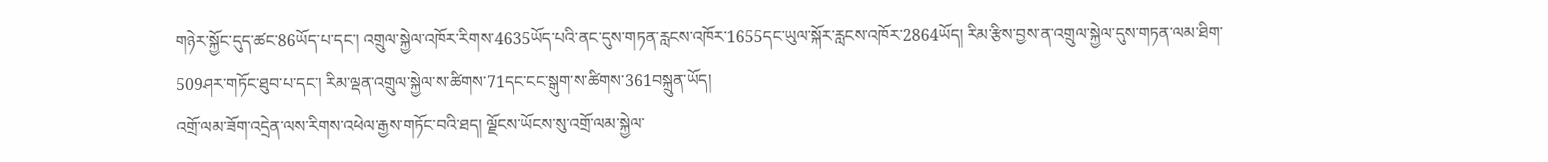གཉེར་སྐྱོང་དུད་ཚང་86ཡོད་པ་དང་། འགྲུལ་སྐྱེལ་འཁོར་རིགས་4635ཡོད་པའི་ནང་དུས་གཏན་རླངས་འཁོར་1655དང་ཡུལ་སྐོར་རླངས་འཁོར་2864ཡོད། རིམ་རྩིས་བྱས་ན་འགྲུལ་སྐྱེལ་དུས་གཏན་ལམ་ཐིག་509ཤར་གཏོང་ཐུབ་པ་དང་། རིམ་ལྡན་འགྲུལ་སྐྱེལ་ས་ཚིགས་71དང་ངང་སྒུག་ས་ཚིགས་361བསྐྲུན་ཡོད།
འགྲོ་ལམ་ཟོག་འདྲེན་ལས་རིགས་འཕེལ་རྒྱས་གཏོང་བའི་ཐད། ལྗོངས་ཡོངས་སུ་འགྲོ་ལམ་སྐྱེལ་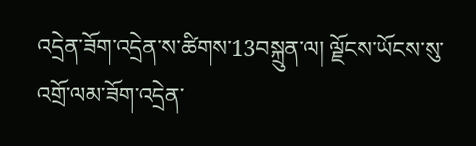འདྲེན་ཟོག་འདྲེན་ས་ཚིགས་13བསྐྲུན་ལ། ལྗོངས་ཡོངས་སུ་འགྲོ་ལམ་ཟོག་འདྲེན་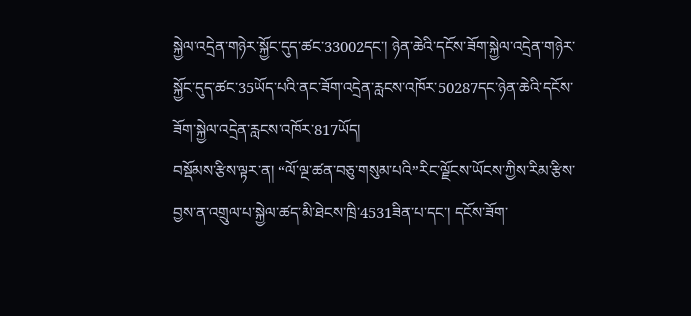སྐྱེལ་འདྲེན་གཉེར་སྐྱོང་དུད་ཚང་33002དང་། ཉེན་ཆེའི་དངོས་ཟོག་སྐྱེལ་འདྲེན་གཉེར་སྐྱོང་དུད་ཚང་35ཡོད་པའི་ནང་ཟོག་འདྲེན་རླངས་འཁོར་50287དང་ཉེན་ཆེའི་དངོས་ཟོག་སྐྱེལ་འདྲེན་རླངས་འཁོར་817ཡོད།
བསྡོམས་རྩིས་ལྟར་ན། “ལོ་ལྔ་ཚན་བཅུ་གསུམ་པའི”རིང་ལྗོངས་ཡོངས་ཀྱིས་རིམ་རྩིས་བྱས་ན་འགྲུལ་པ་སྐྱེལ་ཚད་མི་ཐེངས་ཁྲི་4531ཟིན་པ་དང་། དངོས་ཟོག་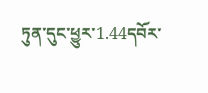ཏུན་དུང་ཕྱུར་1.44དབོར་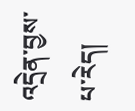འདྲེན་བྱས་པ་རེད།